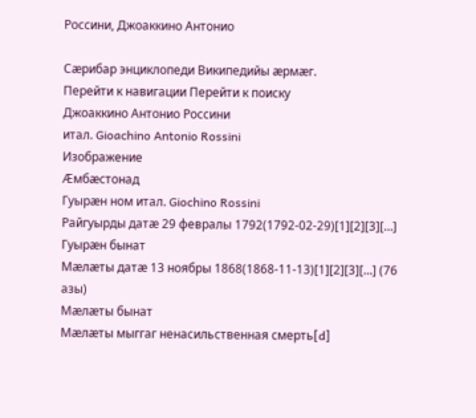Россини, Джоаккино Антонио

Сæрибар энциклопеди Википедийы æрмæг.
Перейти к навигации Перейти к поиску
Джоаккино Антонио Россини
итал. Gioachino Antonio Rossini
Изображение
Æмбæстонад
Гуырæн ном итал. Giochino Rossini
Райгуырды датæ 29 февралы 1792(1792-02-29)[1][2][3][…]
Гуырæн бынат
Мæлæты датæ 13 ноябры 1868(1868-11-13)[1][2][3][…] (76 азы)
Мæлæты бынат
Мæлæты мыггаг ненасильственная смерть[d]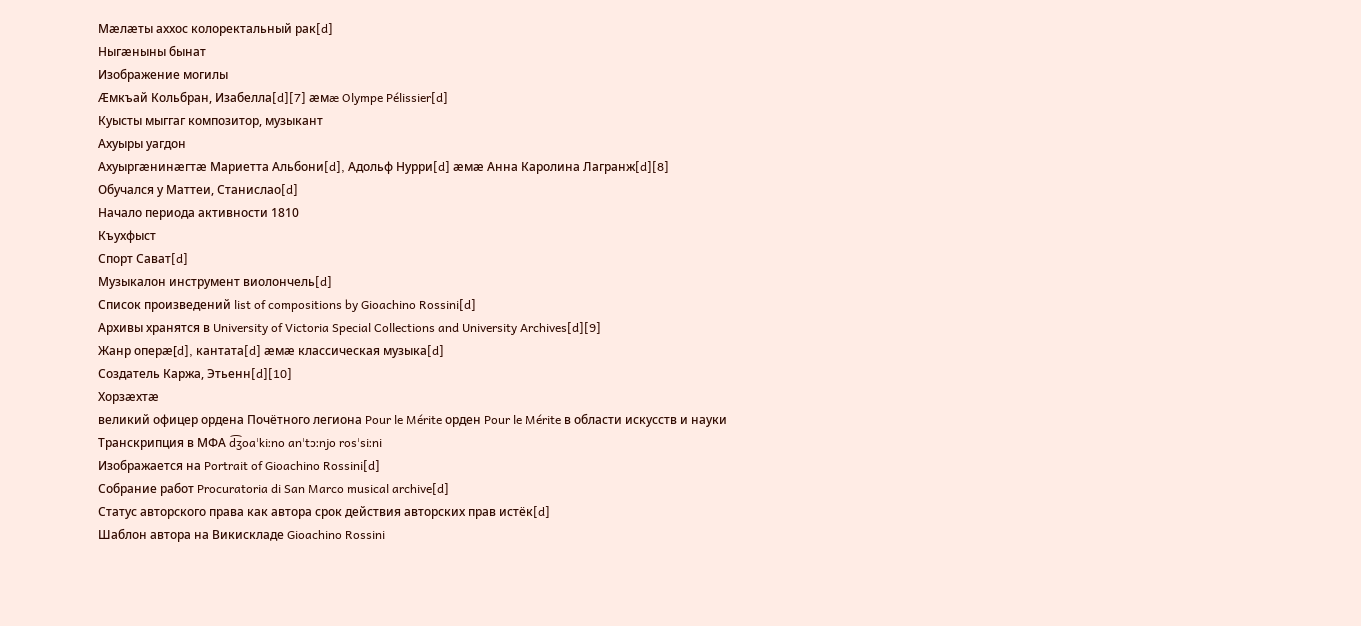Мæлæты аххос колоректальный рак[d]
Ныгæныны бынат
Изображение могилы
Æмкъай Кольбран, Изабелла[d][7] æмæ Olympe Pélissier[d]
Куысты мыггаг композитор, музыкант
Ахуыры уагдон
Ахуыргæнинæгтæ Мариетта Альбони[d], Адольф Нурри[d] æмæ Анна Каролина Лагранж[d][8]
Обучался у Маттеи, Станислао[d]
Начало периода активности 1810
Къухфыст
Спорт Сават[d]
Музыкалон инструмент виолончель[d]
Список произведений list of compositions by Gioachino Rossini[d]
Архивы хранятся в University of Victoria Special Collections and University Archives[d][9]
Жанр оперæ[d], кантата[d] æмæ классическая музыка[d]
Создатель Каржа, Этьенн[d][10]
Хорзæхтæ
великий офицер ордена Почётного легиона Pour le Mérite орден Pour le Mérite в области искусств и науки
Транскрипция в МФА d͡ʒoaˈkiːno anˈtɔːnjo rosˈsiːni
Изображается на Portrait of Gioachino Rossini[d]
Собрание работ Procuratoria di San Marco musical archive[d]
Статус авторского права как автора срок действия авторских прав истёк[d]
Шаблон автора на Викискладе Gioachino Rossini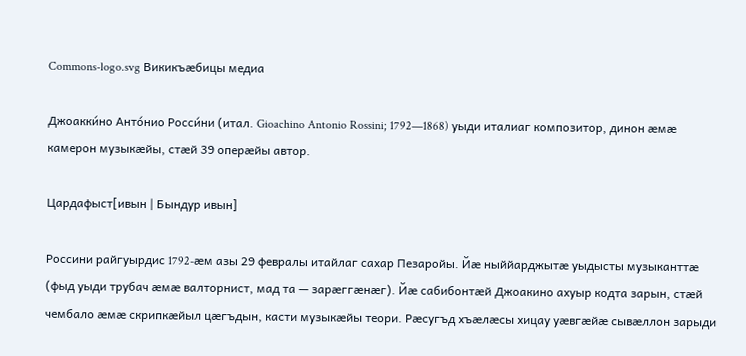Commons-logo.svg Викикъæбицы медиа

Джоакки́но Анто́нио Росси́ни (итал. Gioachino Antonio Rossini; 1792—1868) уыди италиаг композитор, динон æмæ камерон музыкæйы, стæй 39 оперæйы автор.

Цардафыст[ивын | Бындур ивын]

Россини райгуырдис 1792-æм азы 29 февралы итайлаг сахар Пезаройы. Йæ ныййарджытæ уыдысты музыканттæ (фыд уыди трубач æмæ валторнист, мад та — зарæггæнæг). Йæ сабибонтæй Джоакино ахуыр кодта зарын, стæй чембало æмæ скрипкæйыл цæгъдын, касти музыкæйы теори. Рæсугъд хъæлæсы хицау уæвгæйæ сывæллон зарыди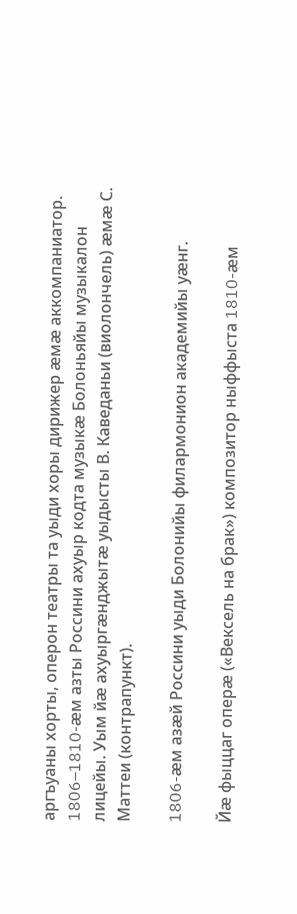аргъуаны хорты, оперон театры та уыди хоры дирижер æмæ аккомпаниатор. 1806–1810-æм азты Россини ахуыр кодта музыкæ Болоньяйы музыкалон лицейы. Уым йæ ахуыргæнджытæ уыдысты В. Каведаньи (виолончель) æмæ С. Маттеи (контрапункт).

1806-æм азæй Россини уыди Болонийы филармонион академийы уæнг.

Йæ фыццаг оперæ («Вексель на брак») композитор ныффыста 1810-æм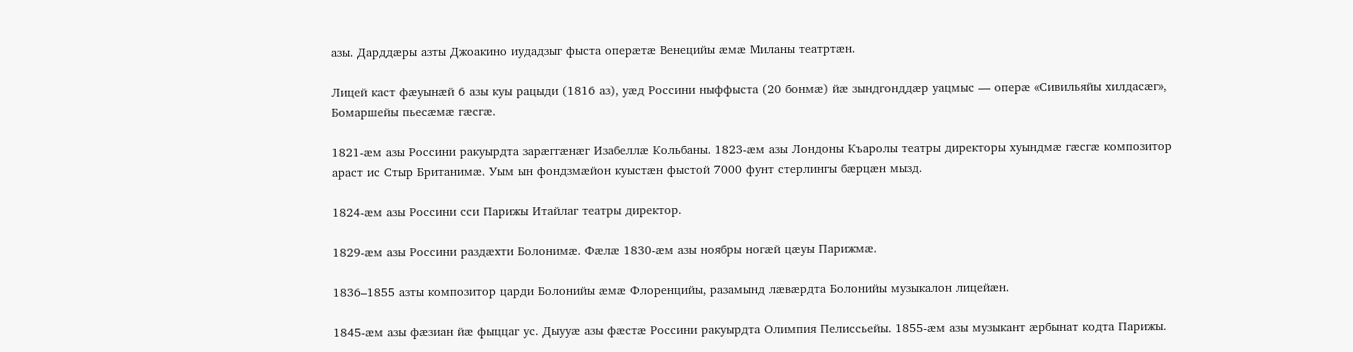азы. Дарддæры азты Джоакино иудадзыг фыста оперæтæ Венецийы æмæ Миланы театртæн.

Лицей каст фæуынæй 6 азы куы рацыди (1816 аз), уæд Россини ныффыста (20 бонмæ) йæ зындгонддæр уацмыс — оперæ «Сивильяйы хилдасæг», Бомаршейы пьесæмæ гæсгæ.

1821-æм азы Россини ракуырдта зарæггæнæг Изабеллæ Кольбаны. 1823-æм азы Лондоны Къаролы театры директоры хуындмæ гæсгæ композитор араст ис Стыр Британимæ. Уым ын фондзмæйон куыстæн фыстой 7000 фунт стерлингы бæрцæн мызд.

1824-æм азы Россини сси Парижы Итайлаг театры директор.

1829-æм азы Россини раздæхти Болонимæ. Фæлæ 1830-æм азы ноябры ногæй цæуы Парижмæ.

1836–1855 азты композитор царди Болонийы æмæ Флоренцийы, разамынд лæвæрдта Болонийы музыкалон лицейæн.

1845-æм азы фæзиан йæ фыццаг ус. Дыууæ азы фæстæ Россини ракуырдта Олимпия Пелиссьейы. 1855-æм азы музыкант æрбынат кодта Парижы.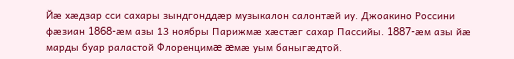Йæ хæдзар сси сахары зындгонддæр музыкалон салонтæй иу. Джоакино Россини фæзиан 1868-æм азы 13 ноябры Парижмæ хæстæг сахар Пассийы. 1887-æм азы йæ марды буар раластой Флоренцимæ æмæ уым баныгæдтой.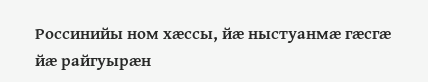Россинийы ном хæссы, йæ ныстуанмæ гæсгæ йæ райгуырæн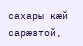сахары кæй сарæзтой,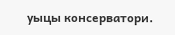уыцы консерватори.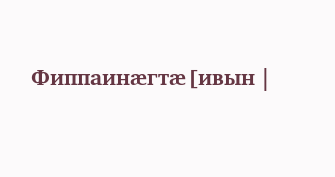Фиппаинæгтæ[ивын |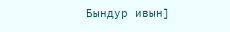Бындур ивын]